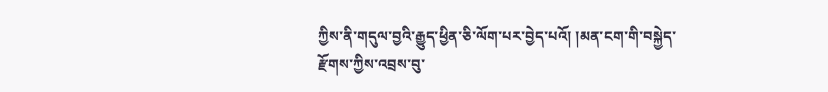ཀྱིས་ནི་གདུལ་བྱའི་རྒྱུད་ཕྱིན་ཅི་ལོག་པར་བྱེད་པའོ། །མན་ངག་གི་བསྐྱེད་རྫོགས་ཀྱིས་འབྲས་བུ་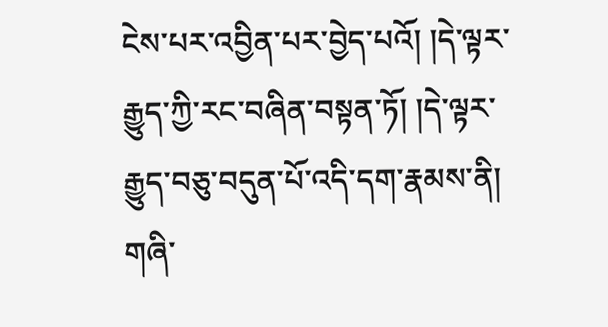ངེས་པར་འབྱིན་པར་བྱེད་པའོ། །དེ་ལྟར་རྒྱུད་ཀྱི་རང་བཞིན་བསྟན་ཏོ། །དེ་ལྟར་རྒྱུད་བཅུ་བདུན་པོ་འདི་དག་རྣམས་ནི། གཞི་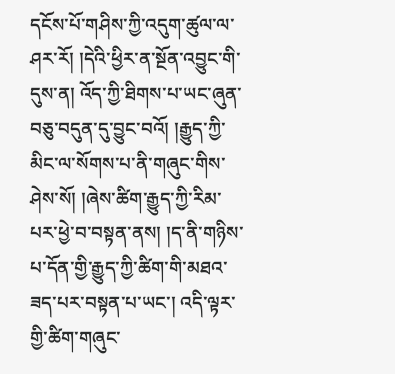དངོས་པོ་གཤིས་ཀྱི་འདུག་ཚུལ་ལ་ཤར་རོ། །དེའི་ཕྱིར་ན་སྔོན་འབྱུང་གི་དུས་ན། འོད་ཀྱི་ཐིགས་པ་ཡང་ཞུན་བཅུ་བདུན་དུ་བྱུང་བའོ། །རྒྱུད་ཀྱི་མིང་ལ་སོགས་པ་ནི་གཞུང་གིས་ཤེས་སོ། །ཞེས་ཚིག་རྒྱུད་ཀྱི་རིམ་པར་ཕྱེ་བ་བསྟན་ནས། །ད་ནི་གཉིས་པ་དོན་གྱི་རྒྱུད་ཀྱི་ཚིག་གི་མཐའ་ཟད་པར་བསྟན་པ་ཡང་། འདི་ལྟར་གྱི་ཚིག་གཞུང་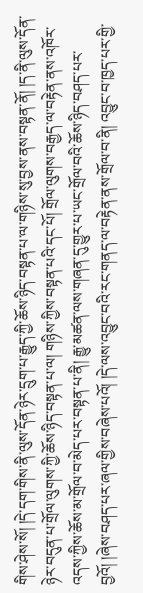གིས་ཤེས་སོ། །དེ་དག་གིས་ནི་ལུས་དོན་ཉེར་དྲུག་པ་རྒྱུད་ཀྱི་ཆོས་ཉིད་བསྟན་པ་ལ་གཉིས་སུ་བྱས་ནས་བསྟན་ནོ། །ད་ནི་ལུས་དོན་ཉེར་བདུན་པ་གྲོལ་ལུགས་ཀྱི་ཆོས་ཉིད་བསྟན་པ་ལ། གཉིས་ཀྱིས་བསྟན་པའི་དང་པོ། གྲོལ་ལུགས་བརྒྱད་ལ་བརྟེན་ནས་འཁོར་འདས་ཀྱིས་ཆོས་མ་གྲོལ་བ་མེད་པར་བསྟན་པ་ནི། རྒྱུ་མཚན་ལས་གཞན་དུ་གྱུར་པ་ཡང་གྲོལ་བའི་ཆོས་ཉིད་བཤད་པར་བྱའོ། །ཞེས་བཤད་པར་ཞལ་གྱིས་བཞེས་པའོ། །དེ་ལས་འབྱུང་བའི་རང་གནད་ལ་བརྟེན་ནས་གྲོལ་བ་ནི། འབྱུང་བ་ཁྱད་པར་གྱི་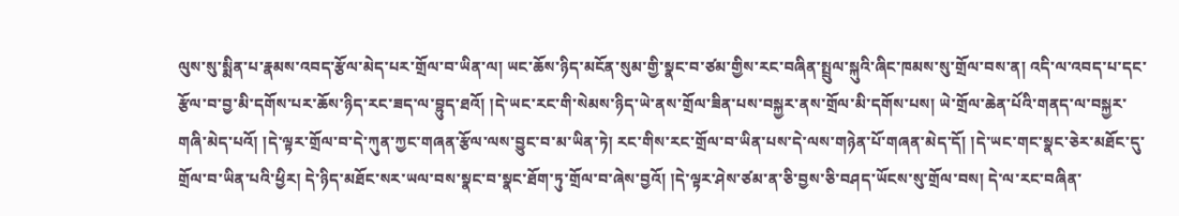ལུས་སུ་སྨིན་པ་རྣམས་འབད་རྩོལ་མེད་པར་གྲོལ་བ་ཡིན་ལ། ཡང་ཆོས་ཉིད་མངོན་སུམ་གྱི་སྣང་བ་ཙམ་གྱིས་རང་བཞིན་སྤྲུལ་སྐུའི་ཞིང་ཁམས་སུ་གྲོལ་བས་ན། འདི་ལ་འབད་པ་དང་རྩོལ་བ་བྱ་མི་དགོས་པར་ཆོས་ཉིད་རང་ཟད་ལ་བྷུད་ཐའོ། །དེ་ཡང་རང་གི་སེམས་ཉིད་ཡེ་ནས་གྲོལ་ཟིན་པས་བསྐྱར་ནས་གྲོལ་མི་དགོས་པས། ཡེ་གྲོལ་ཆེན་པོའི་གནད་ལ་བསྐྱར་གཞི་མེད་པའོ། །དེ་ལྟར་གྲོལ་བ་དེ་ཀུན་ཀྱང་གཞན་རྩོལ་ལས་བྱུང་བ་མ་ཡིན་ཏེ། རང་གིས་རང་གྲོལ་བ་ཡིན་པས་དེ་ལས་གཉེན་པོ་གཞན་མེད་དོ། །དེ་ཡང་གང་སྣང་ཅེར་མཐོང་དུ་གྲོལ་བ་ཡིན་པའི་ཕྱིར། དེ་ཉིད་མཐོང་སར་ཡལ་བས་སྣང་བ་སྣང་ཐོག་ཏུ་གྲོལ་བ་ཞེས་བྱའོ། །དེ་ལྟར་ཤེས་ཙམ་ན་ཅི་བྱས་ཅི་བཤད་ཡོངས་སུ་གྲོལ་བས། དེ་ལ་རང་བཞིན་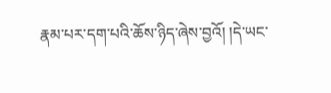རྣམ་པར་དག་པའི་ཆོས་ཉིད་ཞེས་བྱའོ། །དེ་ཡང་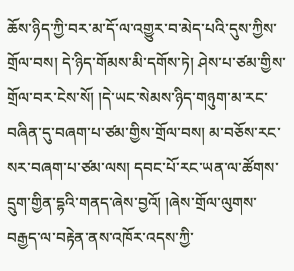ཆོས་ཉིད་ཀྱི་བར་མ་དོ་ལ་འགྱུར་བ་མེད་པའི་དུས་ཀྱིས་གྲོལ་བས། དེ་ཉིད་གོམས་མི་དགོས་ཏེ། ཤེས་པ་ཙམ་གྱིས་གྲོལ་བར་ངེས་སོ། །དེ་ཡང་སེམས་ཉིད་གཉུག་མ་རང་བཞིན་དུ་བཞག་པ་ཙམ་གྱིས་གྲོལ་བས། མ་བཅོས་རང་སར་བཞག་པ་ཙམ་ལས། དབང་པོ་རང་ཡན་ལ་ཚོགས་དྲུག་གྱིན་དྷའི་གནད་ཞེས་བྱའོ། །ཞེས་གྲོལ་ལུགས་བརྒྱད་ལ་བརྟེན་ནས་འཁོར་འདས་ཀྱི་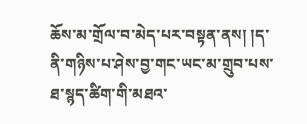ཆོས་མ་གྲོལ་བ་མེད་པར་བསྟན་ནས། །ད་ནི་གཉིས་པ་ཤེས་བྱ་གང་ཡང་མ་གྲུབ་པས་ཐ་སྙད་ཚིག་གི་མཐའ་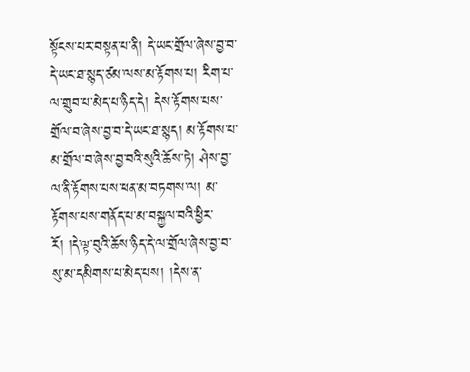སྟོངས་པར་བསྟན་པ་ནི། དེ་ཡང་གྲོལ་ཞེས་བྱ་བ་དེ་ཡང་ཐ་སྙད་ཙམ་ལས་མ་རྟོགས་པ། རིག་པ་ལ་གྲུབ་པ་མེད་པ་ཉིད་དེ། དེས་རྟོགས་པས་གྲོལ་བ་ཞེས་བྱ་བ་དེ་ཡང་ཐ་སྙད། མ་རྟོགས་པ་མ་གྲོལ་བ་ཞེས་བྱ་བའི་སུའི་ཆོས་ཏེ། ཤེས་བྱ་ལ་ནི་རྟོགས་པས་ཕན་མ་བཏགས་ལ། མ་རྟོགས་པས་གནོད་པ་མ་བསྐྱལ་བའི་ཕྱིར་རོ། །དེ་ལྟ་བུའི་ཆོས་ཉིད་དེ་ལ་གྲོལ་ཞེས་བྱ་བ་སུ་མ་དམིགས་པ་མེད་པས། །དེས་ན་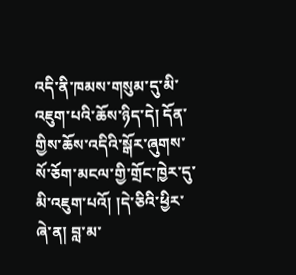འདི་ནི་ཁམས་གསུམ་དུ་མི་འཇུག་པའི་ཆོས་ཉིད་དེ། དོན་གྱིས་ཆོས་འདིའི་སྒོར་ཞུགས་སོ་ཅོག་མངལ་གྱི་གྲོང་ཁྱེར་དུ་མི་འཇུག་པའོ། །དེ་ཅིའི་ཕྱིར་ཞེ་ན། བླ་མ་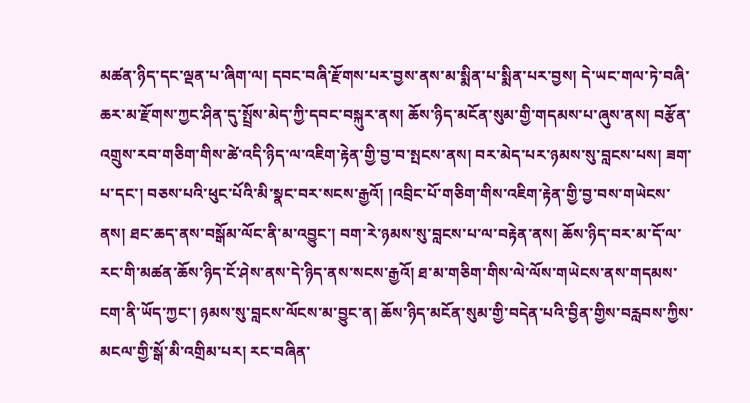མཚན་ཉིད་དང་ལྡན་པ་ཞིག་ལ། དབང་བཞི་རྫོགས་པར་བྱས་ནས་མ་སྨིན་པ་སྨིན་པར་བྱས། དེ་ཡང་གལ་ཏེ་བཞི་ཆར་མ་རྫོགས་ཀྱང་ཤིན་དུ་སྤྲོས་མེད་ཀྱི་དབང་བསྐུར་ནས། ཆོས་ཉིད་མངོན་སུམ་གྱི་གདམས་པ་ཞུས་ནས། བརྩོན་འགྲུས་རབ་གཅིག་གིས་ཚེ་འདི་ཉིད་ལ་འཇིག་རྟེན་གྱི་བྱ་བ་སྤངས་ནས། བར་མེད་པར་ཉམས་སུ་བླངས་པས། ཟག་པ་དང་། བཅས་པའི་ཕུང་པོའི་མི་སྣང་བར་སངས་རྒྱའོ། །འབྲིང་པོ་གཅིག་གིས་འཇིག་རྟེན་གྱི་བྱ་བས་གཡེངས་ནས། ཐང་ཆད་ནས་བསྒོམ་ལོང་ནི་མ་འབྱུང་། བག་རེ་ཉམས་སུ་བླངས་པ་ལ་བརྟེན་ནས། ཆོས་ཉིད་བར་མ་དོ་ལ་རང་གི་མཚན་ཆོས་ཉིད་ངོ་ཤེས་ནས་དེ་ཉིད་ནས་སངས་རྒྱའོ། ཐ་མ་གཅིག་གིས་ལེ་ལོས་གཡེངས་ནས་གདམས་ངག་ནི་ཡོད་ཀྱང་། ཉམས་སུ་བླངས་ལོངས་མ་བྱུང་ན། ཆོས་ཉིད་མངོན་སུམ་གྱི་བདེན་པའི་བྱིན་གྱིས་བརླབས་ཀྱིས་མངལ་གྱི་སྒོ་མི་འགྲིམ་པར། རང་བཞིན་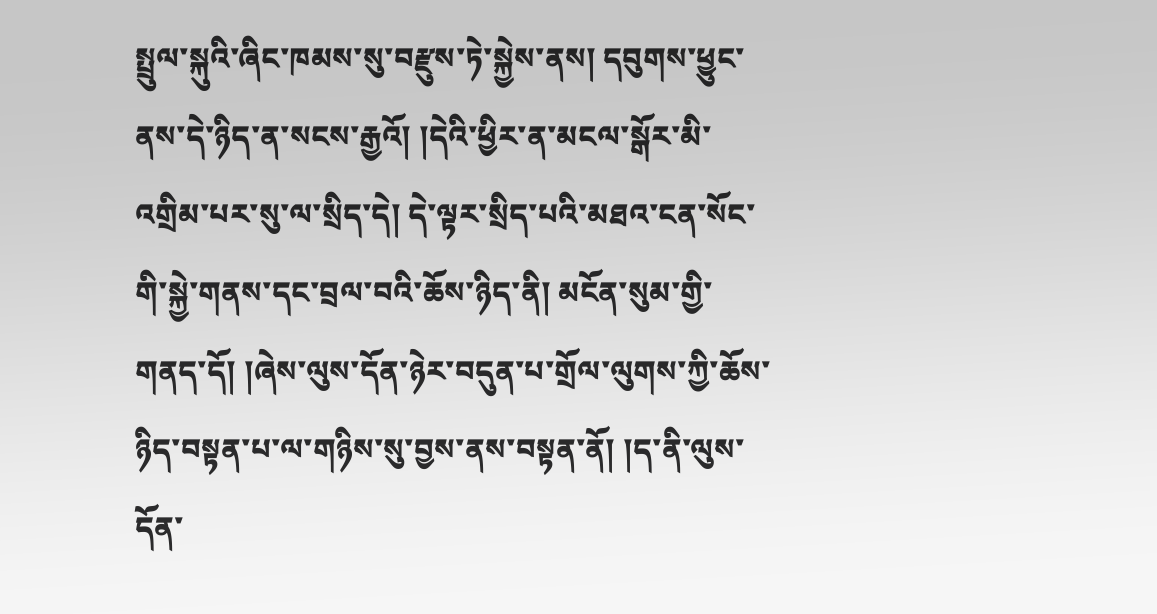སྤྲུལ་སྐུའི་ཞིང་ཁམས་སུ་བརྫུས་ཏེ་སྐྱེས་ནས། དབུགས་ཕྱུང་ནས་དེ་ཉིད་ན་སངས་རྒྱའོ། །དེའི་ཕྱིར་ན་མངལ་སྒོར་མི་འགྲིམ་པར་སུ་ལ་སྲིད་དེ། དེ་ལྟར་སྲིད་པའི་མཐའ་ངན་སོང་གི་སྐྱེ་གནས་དང་བྲལ་བའི་ཆོས་ཉིད་ནི། མངོན་སུམ་གྱི་གནད་དོ། །ཞེས་ལུས་དོན་ཉེར་བདུན་པ་གྲོལ་ལུགས་ཀྱི་ཆོས་ཉིད་བསྟན་པ་ལ་གཉིས་སུ་བྱས་ནས་བསྟན་ནོ། །ད་ནི་ལུས་དོན་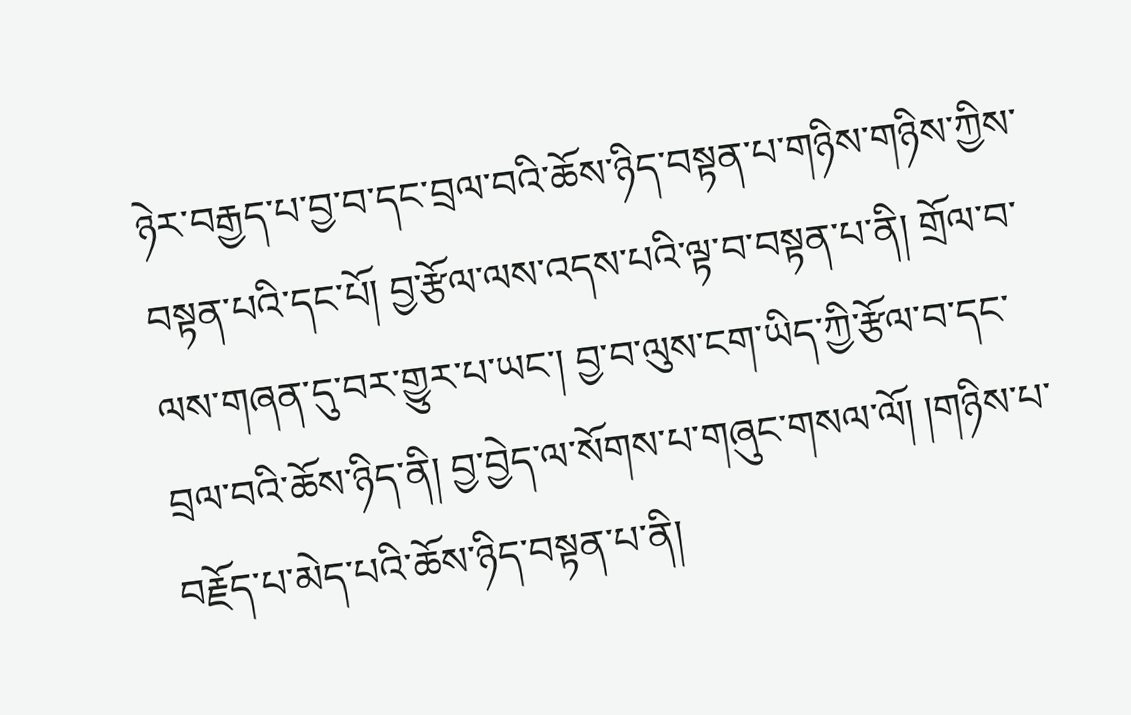ཉེར་བརྒྱད་པ་བྱ་བ་དང་བྲལ་བའི་ཆོས་ཉིད་བསྟན་པ་གཉིས་གཉིས་ཀྱིས་བསྟན་པའི་དང་པོ། བྱ་རྩོལ་ལས་འདས་པའི་ལྟ་བ་བསྟན་པ་ནི། གྲོལ་བ་ལས་གཞན་དུ་བར་གྱུར་པ་ཡང་། བྱ་བ་ལུས་ངག་ཡིད་ཀྱི་རྩོལ་བ་དང་བྲལ་བའི་ཆོས་ཉིད་ནི། བྱ་བྱེད་ལ་སོགས་པ་གཞུང་གསལ་ལོ། །གཉིས་པ་བརྗོད་པ་མེད་པའི་ཆོས་ཉིད་བསྟན་པ་ནི།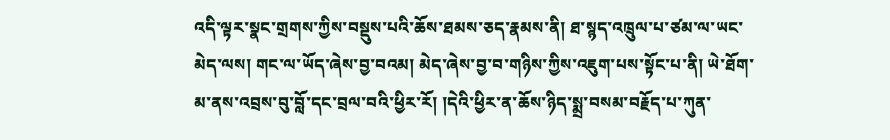འདི་ལྟར་སྣང་གྲགས་ཀྱིས་བསྡུས་པའི་ཆོས་ཐམས་ཅད་རྣམས་ནི། ཐ་སྙད་འཁྲུལ་པ་ཙམ་ལ་ཡང་མེད་ལས། གང་ལ་ཡོད་ཞེས་བྱ་བའམ། མེད་ཞེས་བྱ་བ་གཉིས་ཀྱིས་འཇུག་པས་སྟོང་པ་ནི། ཡེ་ཐོག་མ་ནས་འབྲས་བུ་བློ་དང་བྲལ་བའི་ཕྱིར་རོ། །དེའི་ཕྱིར་ན་ཆོས་ཉིད་སྨྲ་བསམ་བརྗོད་པ་ཀུན་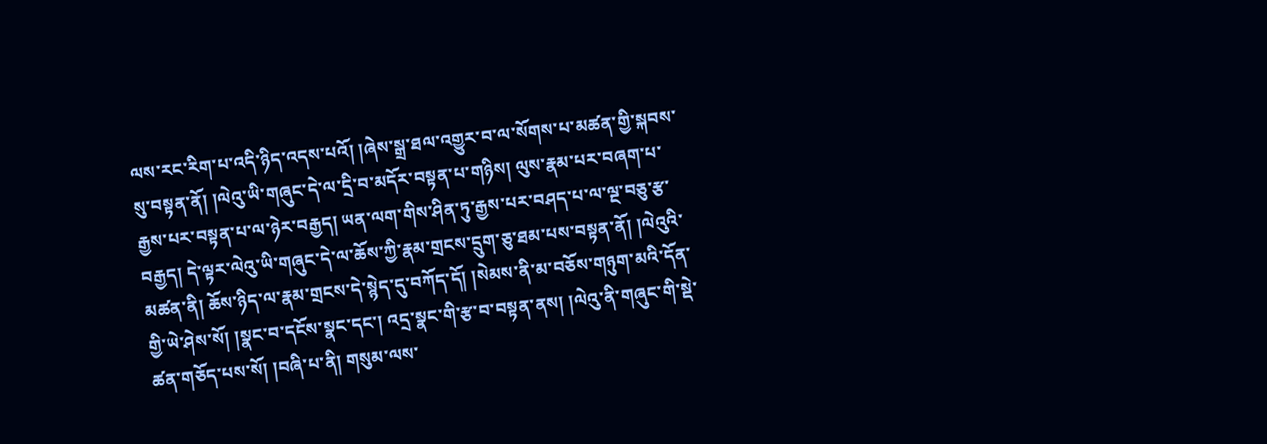ལས་རང་རིག་པ་འདི་ཉིད་འདས་པའོ། །ཞེས་སྒྲ་ཐལ་འགྱུར་བ་ལ་སོགས་པ་མཚན་གྱི་སྐབས་སུ་བསྟན་ནོ། །ལེའུ་ཡི་གཞུང་དེ་ལ་དྲི་བ་མདོར་བསྟན་པ་གཉིས། ལུས་རྣམ་པར་བཞག་པ་རྒྱས་པར་བསྟན་པ་ལ་ཉེར་བརྒྱད། ཡན་ལག་གིས་ཤིན་ཏུ་རྒྱས་པར་བཤད་པ་ལ་ལྔ་བཅུ་རྩ་བརྒྱད། དེ་ལྟར་ལེའུ་ཡི་གཞུང་དེ་ལ་ཆོས་ཀྱི་རྣམ་གྲངས་དྲུག་ཅུ་ཐམ་པས་བསྟན་ནོ། །ལེའུའི་མཚན་ནི། ཆོས་ཉིད་ལ་རྣམ་གྲངས་དེ་སྙེད་དུ་བཀོད་དོ། །སེམས་ནི་མ་བཅོས་གཉུག་མའི་དོན་གྱི་ཡེ་ཤེས་སོ། །སྣང་བ་དངོས་སྣང་དང་། འདྲ་སྣང་གི་རྩ་བ་བསྟན་ནས། །ལེའུ་ནི་གཞུང་གི་སྡེ་ཚན་གཅོད་པས་སོ། །བཞི་པ་ནི། གསུམ་ལས་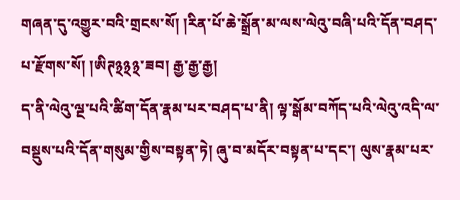གཞན་དུ་འགྱུར་བའི་གྲངས་སོ། །རིན་པོ་ཆེ་སྒྲོན་མ་ལས་ལེའུ་བཞི་པའི་དོན་བཤད་པ་རྫོགས་སོ། །ཨིཊ྅྅྅་ཟབ། རྒྱ་རྒྱ་རྒྱ།
ད་ནི་ལེའུ་ལྔ་པའི་ཚིག་དོན་རྣམ་པར་བཤད་པ་ནི། ལྟ་སྒོམ་བཀོད་པའི་ལེའུ་འདི་ལ་བསྡུས་པའི་དོན་གསུམ་གྱིས་བསྟན་ཏེ། ཞུ་བ་མདོར་བསྟན་པ་དང་། ལུས་རྣམ་པར་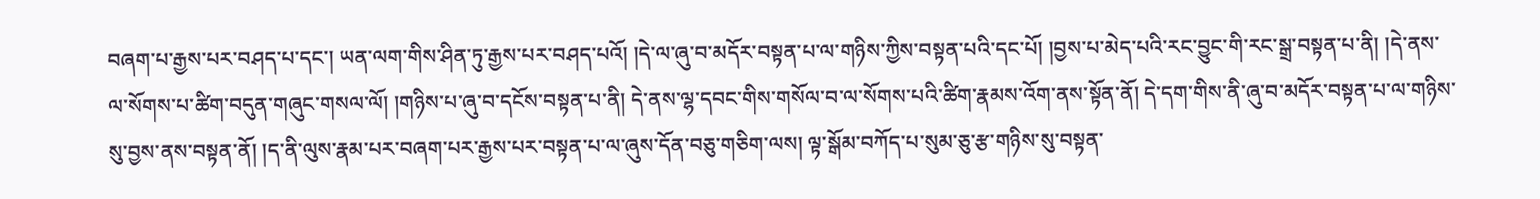བཞག་པ་རྒྱས་པར་བཤད་པ་དང་། ཡན་ལག་གིས་ཤིན་ཏུ་རྒྱས་པར་བཤད་པའོ། །དེ་ལ་ཞུ་བ་མདོར་བསྟན་པ་ལ་གཉིས་ཀྱིས་བསྟན་པའི་དང་པོ། །བྱས་པ་མེད་པའི་རང་བྱུང་གི་རང་སྒྲ་བསྟན་པ་ནི། །དེ་ནས་ལ་སོགས་པ་ཚིག་བདུན་གཞུང་གསལ་ལོ། །གཉིས་པ་ཞུ་བ་དངོས་བསྟན་པ་ནི། དེ་ནས་ལྷ་དབང་གིས་གསོལ་བ་ལ་སོགས་པའི་ཚིག་རྣམས་འོག་ནས་སྟོན་ནོ། དེ་དག་གིས་ནི་ཞུ་བ་མདོར་བསྟན་པ་ལ་གཉིས་སུ་བྱས་ནས་བསྟན་ནོ། །ད་ནི་ལུས་རྣམ་པར་བཞག་པར་རྒྱས་པར་བསྟན་པ་ལ་ཞུས་དོན་བཅུ་གཅིག་ལས། ལྟ་སྒོམ་བཀོད་པ་སུམ་ཅུ་རྩ་གཉིས་སུ་བསྟན་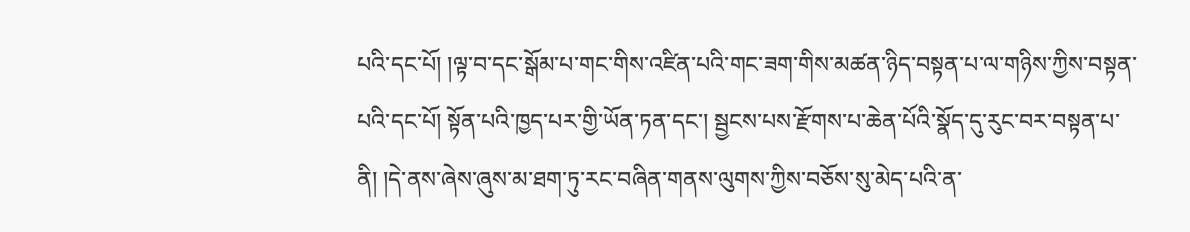པའི་དང་པོ། །ལྟ་བ་དང་སྒོམ་པ་གང་གིས་འཛིན་པའི་གང་ཟག་གིས་མཚན་ཉིད་བསྟན་པ་ལ་གཉིས་ཀྱིས་བསྟན་པའི་དང་པོ། སྟོན་པའི་ཁྱད་པར་གྱི་ཡོན་ཏན་དང་། སྦྱངས་པས་རྫོགས་པ་ཆེན་པོའི་སྣོད་དུ་རུང་བར་བསྟན་པ་ནི། །དེ་ནས་ཞེས་ཞུས་མ་ཐག་ཏུ་རང་བཞིན་གནས་ལུགས་ཀྱིས་བཅོས་སུ་མེད་པའི་ན་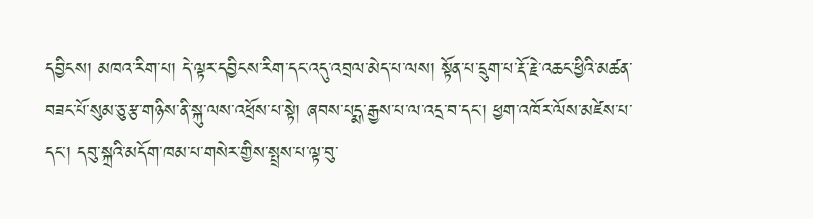དབྱིངས། མཁའ་རིག་པ། དེ་ལྟར་དབྱིངས་རིག་དང་འདུ་འབྲལ་མེད་པ་ལས། སྟོན་པ་དྲུག་པ་རྡོ་རྗེ་འཆང་ཕྱིའི་མཚན་བཟང་པོ་སུམ་ཅུ་རྩ་གཉིས་ནི་སྐུ་ལས་འཕྲོས་པ་སྟེ། ཞབས་པདྨ་རྒྱས་པ་ལ་འདྲ་བ་དང་། ཕྱག་འཁོར་ལོས་མཛེས་པ་དང་། དབུ་སྐྲའི་མདོག་ཁམ་པ་གསེར་གྱིས་སྤྲས་པ་ལྟ་བུ་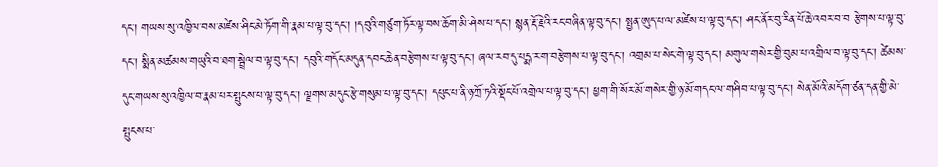དང་། གཡས་སུ་འཁྱིལ་བས་མཛེས་ཤིང་མེ་ཏོག་གི་རྣམ་པ་ལྟ་བུ་དང་། །དབུའི་གཙུག་ཏོར་ལྟ་བས་ཆོག་མི་ཤེས་པ་དང་། སྙན་རྡོ་རྗེའི་རང་བཞིན་ལྟ་བུ་དང་། སྤྱན་ཨུད་པ་ལ་མཛེས་པ་ལྟ་བུ་དང་། ཤང་ནོར་བུ་རིན་པོ་ཆེ་འབར་བ་བ རྩེགས་པ་ལྟ་བུ་དང་། སྨིན་མཚམས་གཡུའི་བ་ཐག་སྦྲེལ་བ་ལྟ་བུ་དང་། དབུའི་གདོང་མདུན་དབང་ཆེན་བརྩེགས་པ་ལྟ་བུ་དང་། ཞལ་རབ་དུ་པདྨ་ར་ག་བརྩེགས་པ་ལྟ་བུ་དང་། འགྲམ་པ་སེང་གེ་ལྟ་བུ་དང་། མགུལ་གསེར་གྱི་བུམ་པ་འགྲིལ་བ་ལྟ་བུ་དང་། ཚེམས་དུང་གཡས་སུ་འཁྱིལ་བ་རྣམ་པར་སྤུངས་པ་ལྟ་བུ་དང་། ལྗགས་མདུང་རྩེ་གསུམ་པ་ལྟ་བུ་དང་། དཔུང་པ་ནི་ཉ་ཀྲོ་ཏའི་སྡོང་པོ་འགྲེལ་པ་ལྟ་བུ་དང་། ཕྱག་གི་སོར་མོ་གསེར་གྱི་ཉ་མོ་གདང་ལ་གཤིབ་པ་ལྟ་བུ་དང་། སེན་མོའི་མདོག་ཙན་དན་གྱི་མེ་སྤུངས་པ་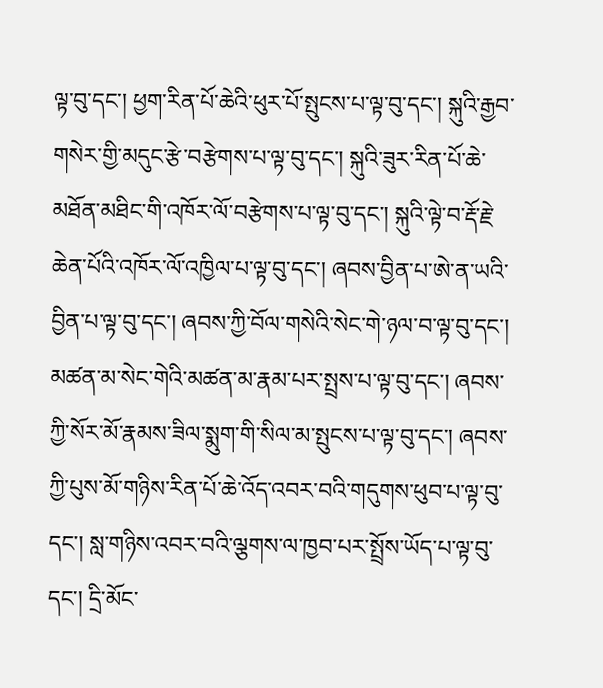ལྟ་བུ་དང་། ཕྱག་རིན་པོ་ཆེའི་ཕུར་པོ་སྤུངས་པ་ལྟ་བུ་དང་། སྐུའི་རྒྱབ་གསེར་གྱི་མདུང་རྩེ་བརྩེགས་པ་ལྟ་བུ་དང་། སྐུའི་ཟུར་རིན་པོ་ཆེ་མཐོན་མཐིང་གི་འཁོར་ལོ་བརྩེགས་པ་ལྟ་བུ་དང་། སྐུའི་ལྟེ་བ་རྡོ་རྗེ་ཆེན་པོའི་འཁོར་ལོ་འཁྱིལ་པ་ལྟ་བུ་དང་། ཞབས་བྱིན་པ་ཨེ་ན་ཡའི་བྱིན་པ་ལྟ་བུ་དང་། ཞབས་ཀྱི་བོལ་གསེའི་སེང་གེ་ཉལ་བ་ལྟ་བུ་དང་། མཚན་མ་སེང་གེའི་མཚན་མ་རྣམ་པར་སྤྲས་པ་ལྟ་བུ་དང་། ཞབས་ཀྱི་སོར་མོ་རྣམས་ཟིལ་སྨུག་གི་སིལ་མ་སྤུངས་པ་ལྟ་བུ་དང་། ཞབས་ཀྱི་པུས་མོ་གཉིས་རིན་པོ་ཆེ་འོད་འབར་བའི་གདུགས་ཕུབ་པ་ལྟ་བུ་དང་། སླ་གཉིས་འབར་བའི་ལྕགས་ལ་ཁྱབ་པར་སྤྲོས་ཡོད་པ་ལྟ་བུ་དང་། དྲི་མོང་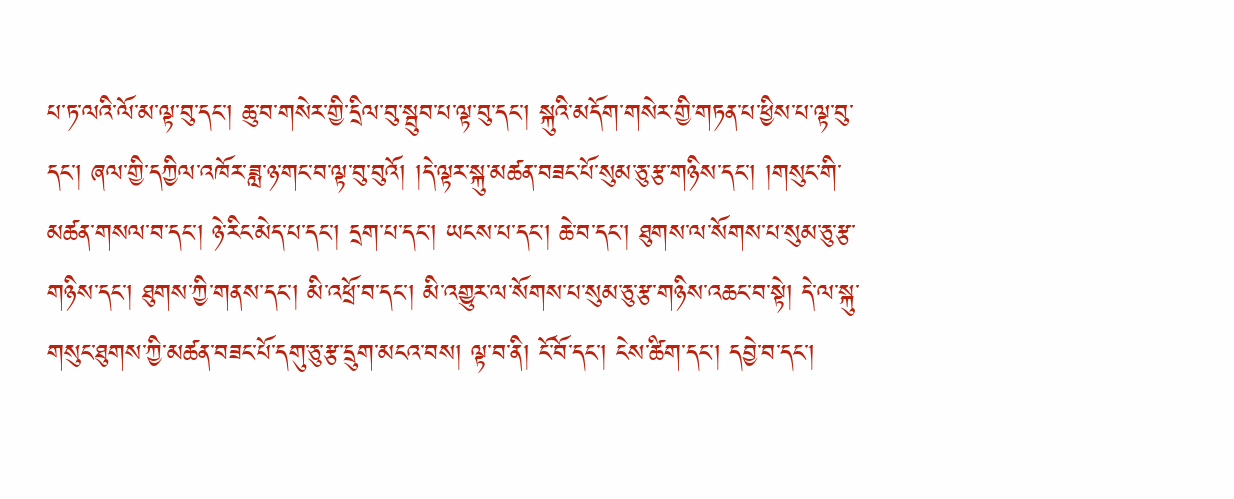པ་ཏ་ལའི་ལོ་མ་ལྟ་བུ་དང་། ཆུ་བ་གསེར་གྱི་དྲིལ་བུ་སྦུབ་པ་ལྟ་བུ་དང་། སྐུའི་མདོག་གསེར་གྱི་གཏན་པ་ཕྱིས་པ་ལྟ་བུ་དང་། ཞལ་གྱི་དཀྱིལ་འཁོར་ཟླ་ཉ་གང་བ་ལྟ་བུ་བུའོ། །དེ་ལྟར་སྐུ་མཚན་བཟང་པོ་སུམ་ཅུ་རྩ་གཉིས་དང་། །གསུང་གི་མཚན་གསལ་བ་དང་། ཉེ་རིང་མེད་པ་དང་། དྲག་པ་དང་། ཡངས་པ་དང་། ཆེ་བ་དང་། ཐུགས་ལ་སོགས་པ་སུམ་ཅུ་རྩ་གཉིས་དང་། ཐུགས་ཀྱི་གནས་དང་། མི་འཕྲོ་བ་དང་། མི་འགྱུར་ལ་སོགས་པ་སུམ་ཅུ་རྩ་གཉིས་འཆང་བ་སྟེ། དེ་ལ་སྐུ་གསུང་ཐུགས་ཀྱི་མཚན་བཟང་པོ་དགུ་ཅུ་རྩ་དྲུག་མངའ་བས། ལྟ་བ་ནི། ངོ་བོ་དང་། ངེས་ཚིག་དང་། དབྱེ་བ་དང་།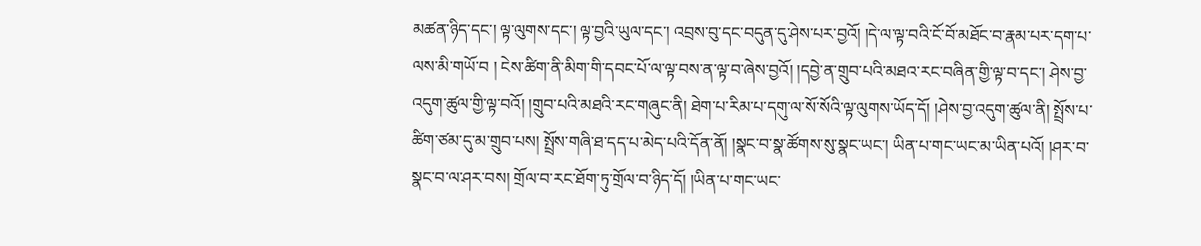མཚན་ཉིད་དང་། ལྟ་ལུགས་དང་། ལྟ་བྱའི་ཡུལ་དང་། འབྲས་བུ་དང་བདུན་དུ་ཤེས་པར་བྱའོ། །དེ་ལ་ལྟ་བའི་ངོ་བོ་མཐོང་བ་རྣམ་པར་དག་པ་ལས་མི་གཡོ་བ ། ངེས་ཚིག་ནི་མིག་གི་དབང་པོ་ལ་ལྟ་བས་ན་ལྟ་བ་ཞེས་བྱའོ། །དབྱེ་ན་གྲུབ་པའི་མཐའ་རང་བཞིན་གྱི་ལྟ་བ་དང་། ཤེས་བྱ་འདུག་ཚུལ་གྱི་ལྟ་བའོ། །གྲུབ་པའི་མཐའི་རང་གཞུང་ནི། ཐེག་པ་རིམ་པ་དགུ་ལ་སོ་སོའི་ལྟ་ལུགས་ཡོད་དོ། །ཤེས་བྱ་འདུག་ཚུལ་ནི། སྤྲོས་པ་ཚིག་ཙམ་དུ་མ་གྲུབ་པས། སྤྲོས་གཞི་ཐ་དད་པ་མེད་པའི་དོན་ནོ། །སྣང་བ་སྣ་ཚོགས་སུ་སྣང་ཡང་། ཡིན་པ་གང་ཡང་མ་ཡིན་པའོ། །ཤར་བ་སྣང་བ་ལ་ཤར་བས། གྲོལ་བ་རང་ཐོག་ཏུ་གྲོལ་བ་ཉིད་དོ། །ཡིན་པ་གང་ཡང་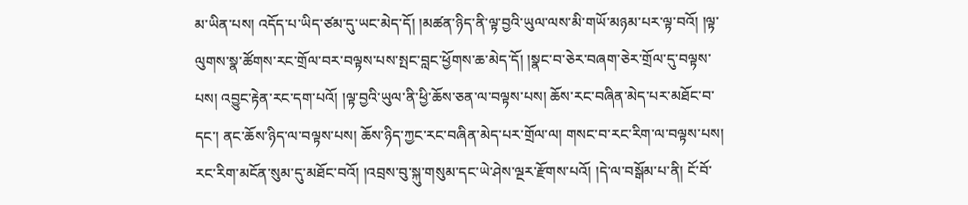མ་ཡིན་པས། འདོད་པ་ཡིད་ཙམ་དུ་ཡང་མེད་དོ། །མཚན་ཉིད་ནི་ལྟ་བྱའི་ཡུལ་ལས་མི་གཡོ་མཉམ་པར་ལྟ་བའོ། །ལྟ་ལུགས་སྣ་ཚོགས་རང་གྲོལ་བར་བལྟས་པས་སྤང་བླང་ཕྱོགས་ཆ་མེད་དོ། །སྣང་བ་ཅེར་བཞག་ཅེར་གྲོལ་དུ་བལྟས་པས། འབྱུང་རྟེན་རང་དག་པའོ། །ལྟ་བྱའི་ཡུལ་ནི་ཕྱི་ཆོས་ཅན་ལ་བལྟས་པས། ཆོས་རང་བཞིན་མེད་པར་མཐོང་བ་དང་། ནང་ཆོས་ཉིད་ལ་བལྟས་པས། ཆོས་ཉིད་ཀྱང་རང་བཞིན་མེད་པར་གྲོལ་ལ། གསང་བ་རང་རིག་ལ་བལྟས་པས། རང་རིག་མངོན་སུམ་དུ་མཐོང་བའོ། །འབྲས་བུ་སྐུ་གསུམ་དང་ཡེ་ཤེས་ལྔར་རྫོགས་པའོ། །དེ་ལ་བསྒོམ་པ་ནི། ངོ་བོ་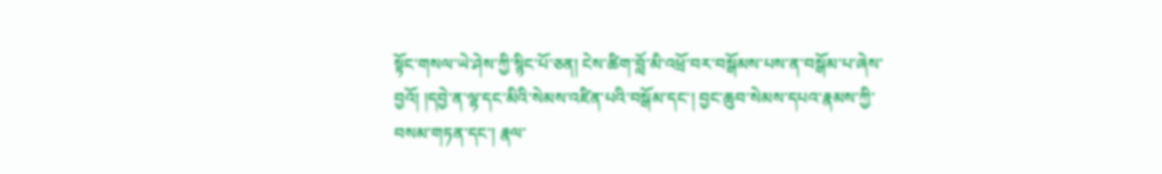སྟོང་གསལ་ཡེ་ཤེས་ཀྱི་སྙིང་པོ་ཅན། ངེས་ཚིག་བློ་མི་འཕྲོ་བར་བསྒོམས་པས་ན་བསྒོམ་པ་ཞེས་བྱའོ། །དབྱེ་ན་ལྷ་དང་མིའི་སེམས་འཛིན་པའི་བསྒོམ་དང་། བྱང་ཆུབ་སེམས་དཔའ་རྣམས་ཀྱི་བསམ་གཏན་དང་། རྣལ་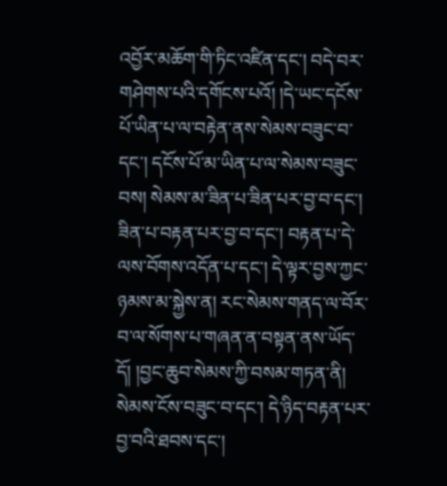འབྱོར་མཆོག་གི་ཏིང་འཛིན་དང་། བདེ་བར་གཤེགས་པའི་དགོངས་པའོ། །དེ་ཡང་དངོས་པོ་ཡིན་པ་ལ་བརྟེན་ནས་སེམས་བཟུང་བ་དང་། དངོས་པོ་མ་ཡིན་པ་ལ་སེམས་བཟུང་བས། སེམས་མ་ཟིན་པ་ཟིན་པར་བྱ་བ་དང་། ཟིན་པ་བརྟན་པར་བྱ་བ་དང་། བརྟན་པ་དེ་ལས་བོགས་འདོན་པ་དང་། དེ་ལྟར་བྱས་ཀྱང་ཉམས་མ་སྐྱེས་ན། རང་སེམས་གནད་ལ་བོར་བ་ལ་སོགས་པ་གཞན་ན་བསྟན་ནས་ཡོད་དོ། །བྱང་ཆུབ་སེམས་ཀྱི་བསམ་གཏན་ནི། སེམས་ངོས་བཟུང་བ་དང་། དེ་ཉིད་བརྟན་པར་བྱ་བའི་ཐབས་དང་།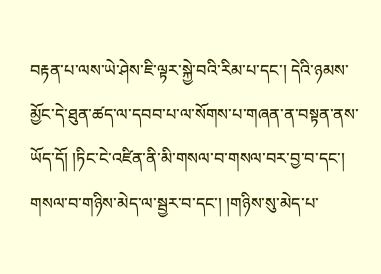བརྟན་པ་ལས་ཡེ་ཤེས་ཇི་ལྟར་སྐྱེ་བའི་རིམ་པ་དང་། དེའི་ཉམས་མྱོང་དེ་ཐུན་ཚད་ལ་དབབ་པ་ལ་སོགས་པ་གཞན་ན་བསྟན་ནས་ཡོད་དོ། །ཏིང་ངེ་འཛིན་ནི་མི་གསལ་བ་གསལ་བར་བྱ་བ་དང་། གསལ་བ་གཉིས་མེད་ལ་སྦྱར་བ་དང་། །གཉིས་སུ་མེད་པ་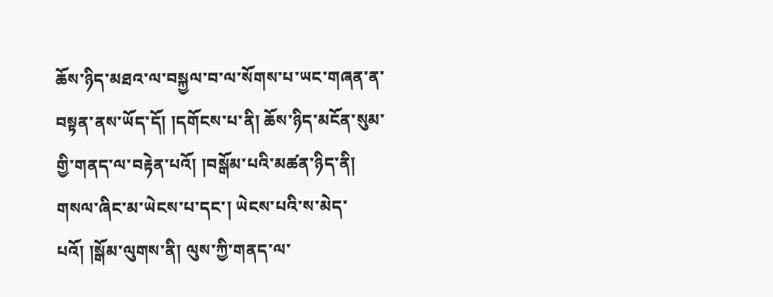ཆོས་ཉིད་མཐའ་ལ་བསྐྱལ་བ་ལ་སོགས་པ་ཡང་གཞན་ན་བསྟན་ནས་ཡོད་དོ། །དགོངས་པ་ནི། ཆོས་ཉིད་མངོན་སུམ་གྱི་གནད་ལ་བརྟེན་པའོ། །བསྒོམ་པའི་མཚན་ཉིད་ནི། གསལ་ཞིང་མ་ཡེངས་པ་དང་། ཡེངས་པའི་ས་མེད་པའོ། །སྒོམ་ལུགས་ནི། ལུས་ཀྱི་གནད་ལ་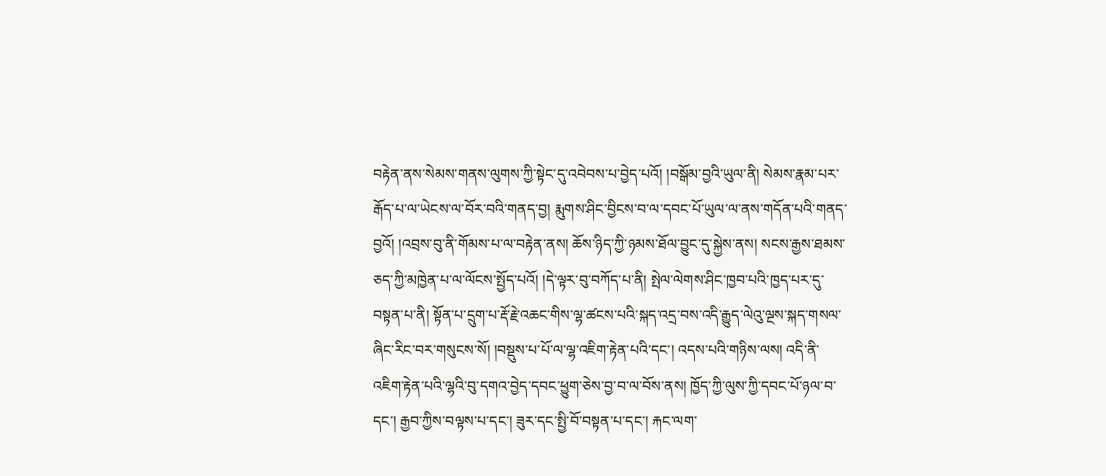བརྟེན་ནས་སེམས་གནས་ལུགས་ཀྱི་སྟེང་དུ་འབེབས་པ་བྱེད་པའོ། །བསྒོམ་བྱའི་ཡུལ་ནི། སེམས་རྣམ་པར་རྒོད་པ་ལ་ཡེངས་ལ་བོར་བའི་གནད་བྱ། རྨུགས་ཤིང་བྱིངས་བ་ལ་དབང་པོ་ཡུལ་ལ་ནས་གདོན་པའི་གནད་བྱའོ། །འབྲས་བུ་ནི་གོམས་པ་ལ་བརྟེན་ནས། ཆོས་ཉིད་ཀྱི་ཉམས་ཐོལ་བྱུང་དུ་སྐྱེས་ནས། སངས་རྒྱས་ཐམས་ཅད་ཀྱི་མཁྱེན་པ་ལ་ལོངས་སྤྱོད་པའོ། །དེ་ལྟར་བུ་བཀོད་པ་ནི། སྤེལ་ལེགས་ཤིང་ཁྱབ་པའི་ཁྱད་པར་དུ་བསྟན་པ་ནི། སྟོན་པ་དྲུག་པ་རྡོ་རྗེ་འཆང་གིས་ལྷ་ཚངས་པའི་སྐད་འདྲ་བས་འདི་རྒྱུད་ལེའུ་ལྔས་སྐད་གསལ་ཞིང་རིང་བར་གསུངས་སོ། །བསྡུས་པ་པོ་ལ་ལྷ་འཇིག་རྟེན་པའི་དང་། འདས་པའི་གཉིས་ལས། འདི་ནི་འཇིག་རྟེན་པའི་ལྷའི་བུ་དགའ་བྱེད་དབང་ཕྱུག་ཅེས་བྱ་བ་ལ་བོས་ནས། ཁྱོད་ཀྱི་ལུས་ཀྱི་དབང་པོ་ཉལ་བ་དང་། རྒྱབ་ཀྱིས་བལྟས་པ་དང་། ཟུར་དང་སྤྱི་བོ་བསྟན་པ་དང་། རྐང་ལག་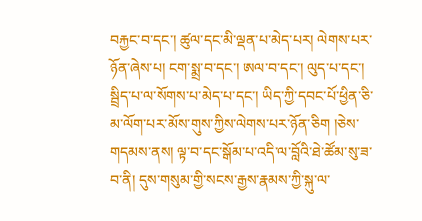བརྐྱང་བ་དང་། ཚུལ་དང་མི་ལྡན་པ་མེད་པར། ལེགས་པར་ཉོན་ཞེས་པ། ངག་སྨྲ་བ་དང་། ཨལ་བ་དང་། ལུད་པ་དང་། སྦྲིད་པ་ལ་སོགས་པ་མེད་པ་དང་། ཡིད་ཀྱི་དབང་པོ་ཕྱིན་ཅི་མ་ལོག་པར་མོས་གུས་ཀྱིས་ལེགས་པར་ཉོན་ཅིག །ཅེས་གདམས་ནས། ལྟ་བ་དང་སྒོམ་པ་འདི་ལ་བློའི་ཐེ་ཚོམ་སུ་ཟ་བ་ནི། དུས་གསུམ་གྱི་སངས་རྒྱས་རྣམས་ཀྱི་སྐུ་ལ་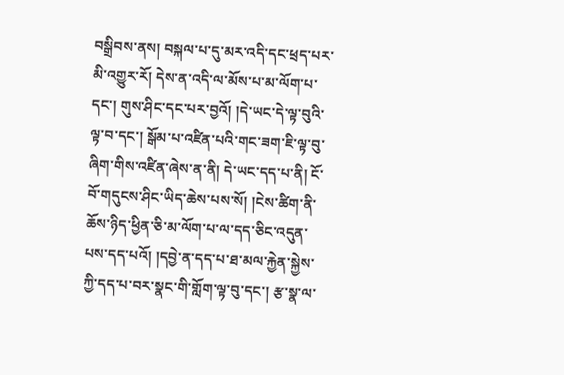བསྒྲིབས་ནས། བསྐལ་པ་དུ་མར་འདི་དང་ཕྲད་པར་མི་འགྱུར་རོ། དེས་ན་འདི་ལ་མོས་པ་མ་ལོག་པ་དང་། གུས་ཤིང་དང་པར་བྱའོ། །དེ་ཡང་དེ་ལྟ་བུའི་ལྟ་བ་དང་། སྒོམ་པ་འཛིན་པའི་གང་ཟག་ཇི་ལྟ་བུ་ཞིག་གིས་འཛིན་ཞེས་ན་ནི། དེ་ཡང་དད་པ་ནི། ངོ་བོ་གདུངས་ཤིང་ཡིད་ཆེས་པས་སོ། །ངེས་ཚིག་ནི་ཆོས་ཉིད་ཕྱིན་ཅི་མ་ལོག་པ་ལ་དད་ཅིང་འདུན་པས་དད་པའོ། །དབྱེ་ན་དད་པ་ཐ་མལ་རྐྱེན་སྐྱེས་ཀྱི་དད་པ་བར་སྣང་གི་གློག་ལྟ་བུ་དང་། རྩ་སྣ་ལ་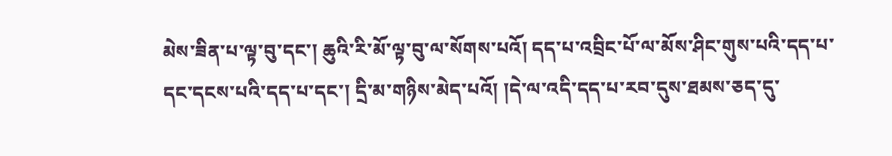མེས་ཟིན་པ་ལྟ་བུ་དང་། ཆུའི་རི་མོ་ལྟ་བུ་ལ་སོགས་པའོ། དད་པ་འབྲིང་པོ་ལ་མོས་ཤིང་གུས་པའི་དད་པ་དང་དངས་པའི་དད་པ་དང་། དྲི་མ་གཉིས་མེད་པའོ། །དེ་ལ་འདི་དད་པ་རབ་དུས་ཐམས་ཅད་དུ་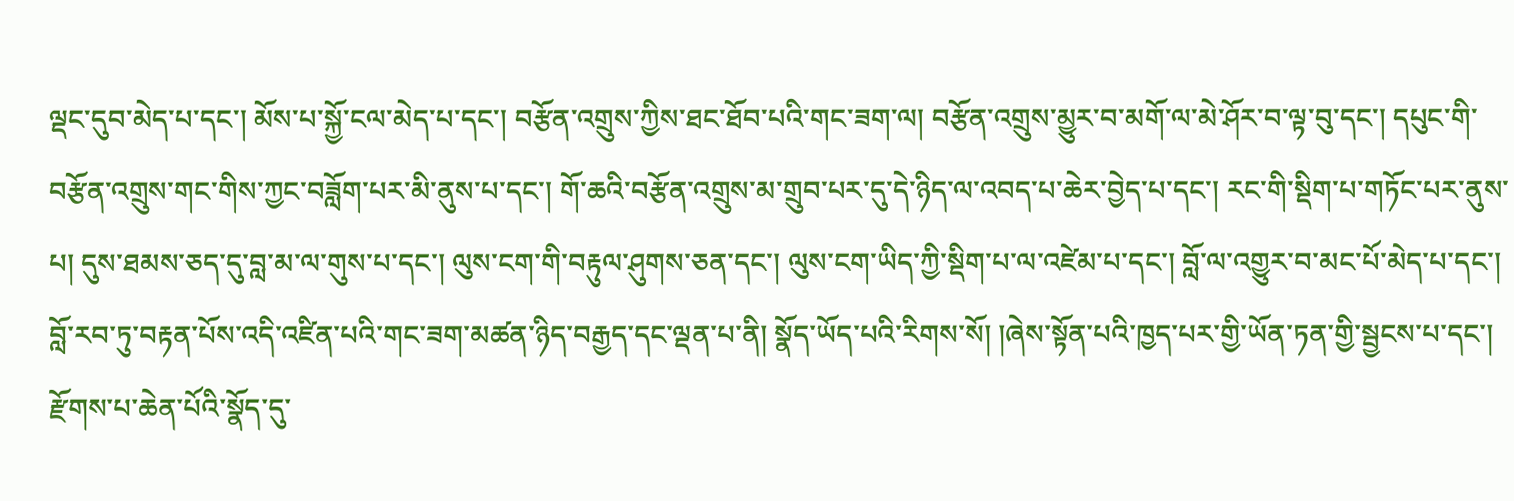ལྡང་དུབ་མེད་པ་དང་། མོས་པ་སྐྱོ་ངལ་མེད་པ་དང་། བརྩོན་འགྲུས་ཀྱིས་ཐང་ཐོབ་པའི་གང་ཟག་ལ། བརྩོན་འགྲུས་མྱུར་བ་མགོ་ལ་མེ་ཤོར་བ་ལྟ་བུ་དང་། དཔུང་གི་བརྩོན་འགྲུས་གང་གིས་ཀྱང་བཟློག་པར་མི་ནུས་པ་དང་། གོ་ཆའི་བརྩོན་འགྲུས་མ་གྲུབ་པར་དུ་དེ་ཉིད་ལ་འབད་པ་ཆེར་བྱེད་པ་དང་། རང་གི་སྡིག་པ་གཏོང་པར་ནུས་པ། དུས་ཐམས་ཅད་དུ་བླ་མ་ལ་གུས་པ་དང་། ལུས་ངག་གི་བརྟུལ་ཤུགས་ཅན་དང་། ལུས་ངག་ཡིད་ཀྱི་སྡིག་པ་ལ་འཛེམ་པ་དང་། བློ་ལ་འགྱུར་བ་མང་པོ་མེད་པ་དང་། བློ་རབ་ཏུ་བརྟན་པོས་འདི་འཛིན་པའི་གང་ཟག་མཚན་ཉིད་བརྒྱད་དང་ལྡན་པ་ནི། སྣོད་ཡོད་པའི་རིགས་སོ། །ཞེས་སྟོན་པའི་ཁྱད་པར་གྱི་ཡོན་ཏན་གྱི་སྦྱངས་པ་དང་། རྫོགས་པ་ཆེན་པོའི་སྣོད་དུ་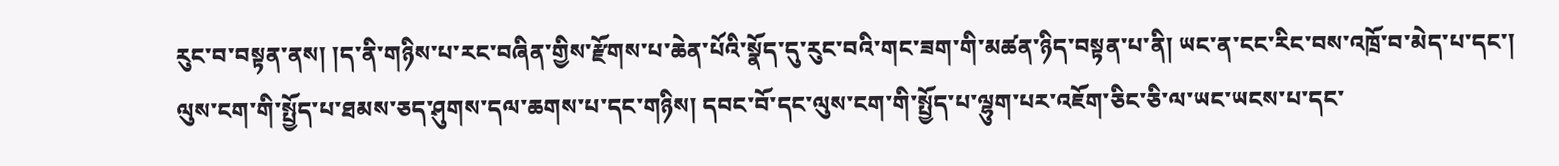རུང་བ་བསྟན་ནས། །ད་ནི་གཉིས་པ་རང་བཞིན་གྱིས་རྫོགས་པ་ཆེན་པོའི་སྣོད་དུ་རུང་བའི་གང་ཟག་གི་མཚན་ཉིད་བསྟན་པ་ནི། ཡང་ན་ངང་རིང་བས་འཁྲོ་བ་མེད་པ་དང་། ལུས་ངག་གི་སྤྱོད་པ་ཐམས་ཅད་ཤུགས་དལ་ཆགས་པ་དང་གཉིས། དབང་བོ་དང་ལུས་ངག་གི་སྤྱོད་པ་ལྷུག་པར་འཇོག་ཅིང་ཅི་ལ་ཡང་ཡངས་པ་དང་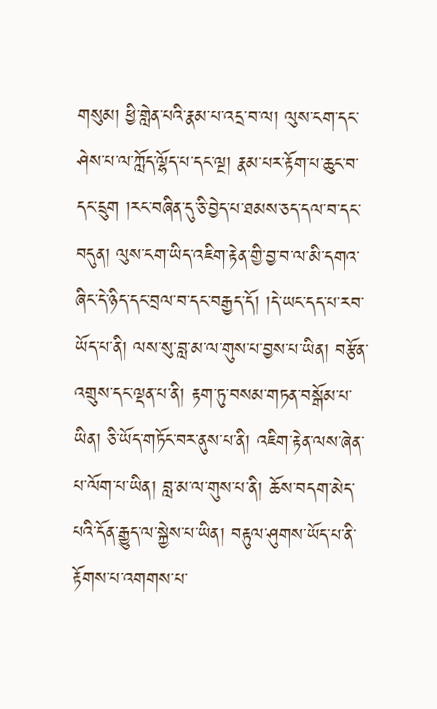གསུམ། ཕྱི་གླེན་པའི་རྣམ་པ་འདྲ་བ་ལ། ལུས་ངག་དང་ཤེས་པ་ལ་ཀློད་ལྷོད་པ་དང་ལྔ། རྣམ་པར་རྟོག་པ་ཆུང་བ་དང་དྲུག །རང་བཞིན་དུ་ཅི་བྱེད་པ་ཐམས་ཅད་དལ་བ་དང་བདུན། ལུས་ངག་ཡིད་འཇིག་རྟེན་གྱི་བྱ་བ་ལ་མི་དགའ་ཞིང་དེ་ཉིད་དང་བྲལ་བ་དང་བརྒྱད་དོ། །དེ་ཡང་དད་པ་རབ་ཡོད་པ་ནི། ལས་སུ་བླ་མ་ལ་གུས་པ་བྱས་པ་ཡིན། བརྩོན་འགྲུས་དང་ལྡན་པ་ནི། རྟག་ཏུ་བསམ་གཏན་བསྒོམ་པ་ཡིན། ཅི་ཡོད་གཏོང་བར་ནུས་པ་ནི། འཇིག་རྟེན་ལས་ཞེན་པ་ལོག་པ་ཡིན། བླ་མ་ལ་གུས་པ་ནི། ཆོས་བདག་མེད་པའི་དོན་རྒྱུད་ལ་སྐྱེས་པ་ཡིན། བརྟུལ་ཤུགས་ཡོད་པ་ནི་རྟོགས་པ་འགགས་པ་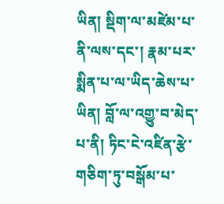ཡིན། སྡིག་ལ་མཛེམ་པ་ནི་ལས་དང་། རྣམ་པར་སྨིན་པ་ལ་ཡིད་ཆེས་པ་ཡིན། བློ་ལ་འགྱུ་བ་མེད་པ་ནི། ཏིང་ངེ་འཛིན་རྩེ་གཅིག་ཏུ་བསྒོམ་པ་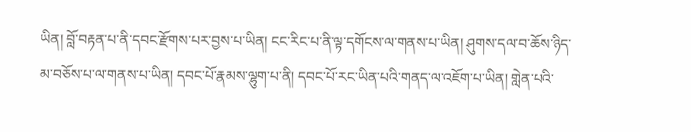ཡིན། བློ་བརྟན་པ་ནི་དབང་རྫོགས་པར་བྱས་པ་ཡིན། ངང་རིང་པ་ནི་ལྟ་དགོངས་ལ་གནས་པ་ཡིན། ཤུགས་དལ་བ་ཆོས་ཉིད་མ་བཅོས་པ་ལ་གནས་པ་ཡིན། དབང་པོ་རྣམས་ལྷུག་པ་ནི། དབང་པོ་རང་ཡིན་པའི་གནད་ལ་འཇོག་པ་ཡིན། གླེན་པའི་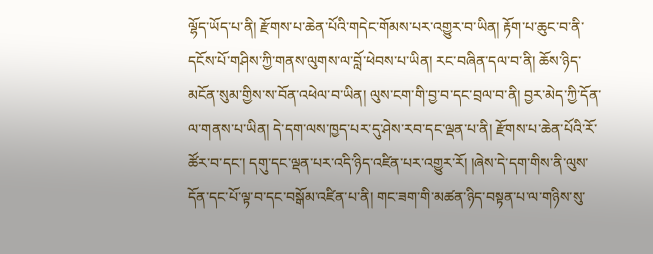ལྷོད་ཡོད་པ་ནི། རྫོགས་པ་ཆེན་པོའི་གདེང་གོམས་པར་འགྱུར་བ་ཡིན། རྟོག་པ་ཆུང་བ་ནི་དངོས་པོ་གཤིས་ཀྱི་གནས་ལུགས་ལ་བློ་ཕེབས་པ་ཡིན། རང་བཞིན་དལ་བ་ནི། ཆོས་ཉིད་མངོན་སུམ་གྱིས་ས་བོན་འཕེལ་བ་ཡིན། ལུས་ངག་གི་བྱ་བ་དང་བྲལ་བ་ནི། བྱར་མེད་ཀྱི་དོན་ལ་གནས་པ་ཡིན། དེ་དག་ལས་ཁྱད་པར་དུ་ཤེས་རབ་དང་ལྡན་པ་ནི། རྫོགས་པ་ཆེན་པོའི་རོ་ཚོར་བ་དང་། དགུ་དང་ལྡན་པར་འདི་ཉིད་འཛིན་པར་འགྱུར་རོ། །ཞེས་དེ་དག་གིས་ནི་ལུས་དོན་དང་པོ་ལྟ་བ་དང་བསྒོམ་འཛིན་པ་ནི། གང་ཟག་གི་མཚན་ཉིད་བསྟན་པ་ལ་གཉིས་སུ་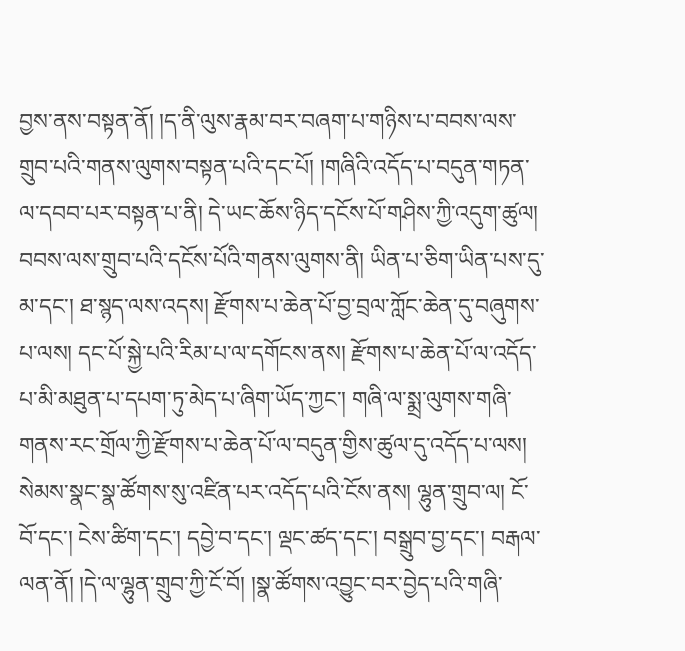བྱས་ནས་བསྟན་ནོ། །ད་ནི་ལུས་རྣམ་བར་བཞག་པ་གཉིས་པ་བབས་ལས་གྲུབ་པའི་གནས་ལུགས་བསྟན་པའི་དང་པོ། །གཞིའི་འདོད་པ་བདུན་གཏན་ལ་དབབ་པར་བསྟན་པ་ནི། དེ་ཡང་ཆོས་ཉིད་དངོས་པོ་གཤིས་ཀྱི་འདུག་ཚུལ། བབས་ལས་གྲུབ་པའི་དངོས་པོའི་གནས་ལུགས་ནི། ཡིན་པ་ཅིག་ཡིན་པས་དུ་མ་དང་། ཐ་སྙད་ལས་འདས། རྫོགས་པ་ཆེན་པོ་བྱ་བྲལ་ཀློང་ཆེན་དུ་བཞུགས་པ་ལས། དང་པོ་སྐྱེ་པའི་རིམ་པ་ལ་དགོངས་ནས། རྫོགས་པ་ཆེན་པོ་ལ་འདོད་པ་མི་མཐུན་པ་དཔག་ཏུ་མེད་པ་ཞིག་ཡོད་ཀྱང་། གཞི་ལ་སྨྲ་ལུགས་གཞི་གནས་རང་གྲོལ་ཀྱི་རྫོགས་པ་ཆེན་པོ་ལ་བདུན་གྱིས་ཚུལ་དུ་འདོད་པ་ལས། སེམས་སྣང་སྣ་ཚོགས་སུ་འཛིན་པར་འདོད་པའི་ངོས་ནས། ལྷུན་གྲུབ་ལ། ངོ་བོ་དང་། ངེས་ཚིག་དང་། དབྱེ་བ་དང་། ལྡང་ཚད་དང་། བསྒྲུབ་བྱ་དང་། བརྒལ་ལན་ནོ། །དེ་ལ་ལྷུན་གྲུབ་ཀྱི་ངོ་བོ། །སྣ་ཚོགས་འབྱུང་བར་བྱེད་པའི་གཞི་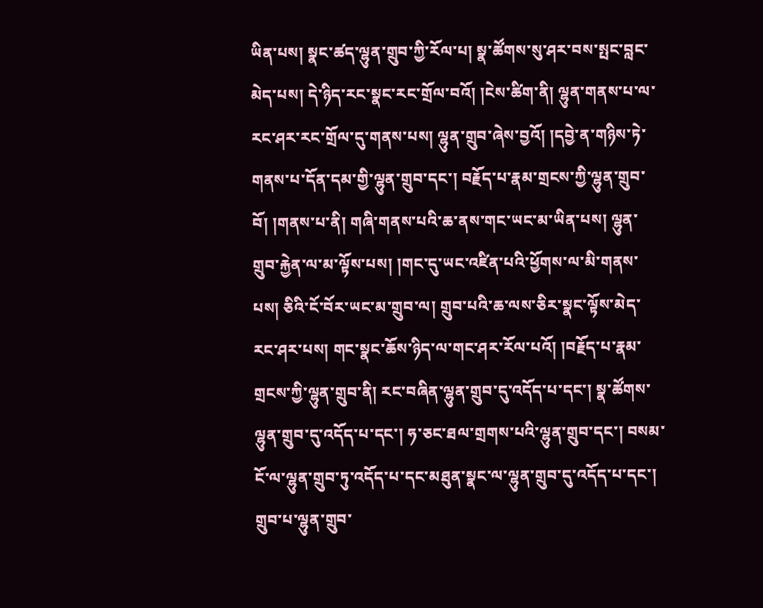ཡིན་པས། སྣང་ཚད་ལྷུན་གྲུབ་ཀྱི་རོལ་པ། སྣ་ཚོགས་སུ་ཤར་བས་སྤང་བླང་མེད་པས། དེ་ཉིད་རང་སྣང་རང་གྲོལ་བའོ། །ངེས་ཚིག་ནི། ལྷུན་གནས་པ་ལ་རང་ཤར་རང་གྲོལ་དུ་གནས་པས། ལྷུན་གྲུབ་ཞེས་བྱའོ། །དབྱེ་ན་གཉིས་ཏེ་གནས་པ་དོན་དམ་གྱི་ལྷུན་གྲུབ་དང་། བརྗོད་པ་རྣམ་གྲངས་ཀྱི་ལྷུན་གྲུབ་བོ། །གནས་པ་ནི། གཞི་གནས་པའི་ཆ་ནས་གང་ཡང་མ་ཡིན་པས། ལྷུན་གྲུབ་རྐྱེན་ལ་མ་ལྟོས་པས། །གང་དུ་ཡང་འཛིན་པའི་ཕྱོགས་ལ་མི་གནས་པས། ཅིའི་ངོ་བོར་ཡང་མ་གྲུབ་ལ། གྲུབ་པའི་ཆ་ལས་ཅིར་སྣང་ལྟོས་མེད་རང་ཤར་པས། གང་སྣང་ཆོས་ཉིད་ལ་གང་ཤར་རོལ་པའོ། །བརྗོད་པ་རྣམ་གྲངས་ཀྱི་ལྷུན་གྲུབ་ནི། རང་བཞིན་ལྷུན་གྲུབ་དུ་འདོད་པ་དང་། སྣ་ཚོགས་ལྷུན་གྲུབ་དུ་འདོད་པ་དང་། ཧ་ཅང་ཐལ་གྲགས་པའི་ལྷུན་གྲུབ་དང་། བསམ་ངོ་ལ་ལྷུན་གྲུབ་ཏུ་འདོད་པ་དང་མཐུན་སྣང་ལ་ལྷུན་གྲུབ་དུ་འདོད་པ་དང་། གྲུབ་པ་ལྷུན་གྲུབ་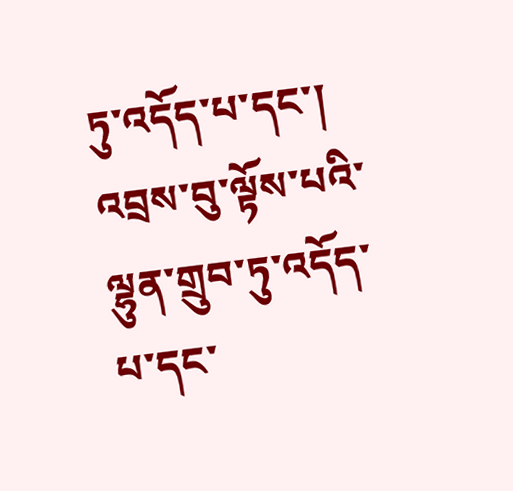ཏུ་འདོད་པ་དང་། འབྲས་བུ་ལྟོས་པའི་ལྷུན་གྲུབ་ཏུ་འདོད་པ་དང་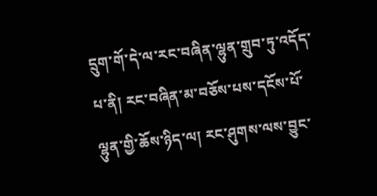དྲུག་གོ་དེ་ལ་རང་བཞིན་ལྷུན་གྲུབ་ཏུ་འདོད་པ་ནི། རང་བཞིན་མ་བཅོས་པས་དངོས་པོ་ལྷུན་གྱི་ཆོས་ཉིད་ལ། རང་ཤུགས་ལས་བྱུང་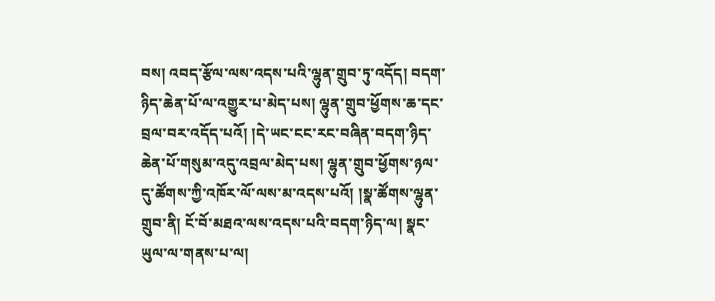བས། འབད་རྩོལ་ལས་འདས་པའི་ལྷུན་གྲུབ་ཏུ་འདོད། བདག་ཉིད་ཆེན་པོ་ལ་འགྱུར་པ་མེད་པས། ལྷུན་གྲུབ་ཕྱོགས་ཆ་དང་བྲལ་བར་འདོད་པའོ། །དེ་ཡང་ངང་རང་བཞིན་བདག་ཉིད་ཆེན་པོ་གསུམ་འདུ་འབྲལ་མེད་པས། ལྷུན་གྲུབ་ཕྱོགས་ཉལ་དུ་ཚོགས་ཀྱི་འཁོར་ལོ་ལས་མ་འདས་པའོ། །སྣ་ཚོགས་ལྷུན་གྲུབ་ནི། ངོ་བོ་མཐའ་ལས་འདས་པའི་བདག་ཉིད་ལ། སྣང་ཡུལ་ལ་གནས་པ་ལ།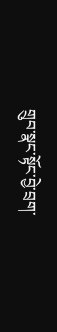གྲུབ་སྣང་སྟོང་བྱེ་བྲག་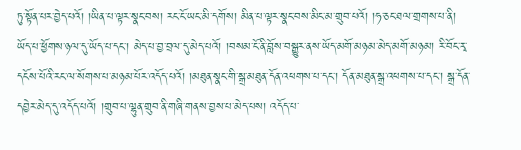ཏུ་སྟོན་པར་བྱེད་པའོ། །ཡིན་པ་ལྟར་སྣང་བས། རང་ངོ་ཡང་མི་དགོས། མིན་པ་ལྟར་སྣང་བས་མིང་མ་གྲུབ་པའོ། །ཧ་ཅང་ཐལ་གྲགས་པ་ནི། ཡོད་པ་ཕྱོགས་ཉལ་དུ་ཡོད་པ་དང་། མེད་པ་བྱ་བྲལ་དུ་མེད་པའོ། །བསམ་ངོ་ནི་བློས་བསྒྱུར་ནས་ཡོད་མགོ་མཉམ་མེད་མགོ་མཉམ། རི་བོང་རྭ་དངོས་པོའི་རང་ལ་སོགས་པ་མཉམ་པོར་འདོད་པའོ། །མཐུན་སྣང་གི་སྒྲ་མཐུན་དོན་འཕགས་པ་དང་། དོན་མཐུན་སྒྲ་འཕགས་པ་དང་། སྒྲ་དོན་དབྱེར་མེད་དུ་འདོད་པའོ། །གྲུབ་པ་ལྷུན་གྲུབ་ནི་གཞི་གནས་བྱས་པ་མེད་པས། འདོད་པ་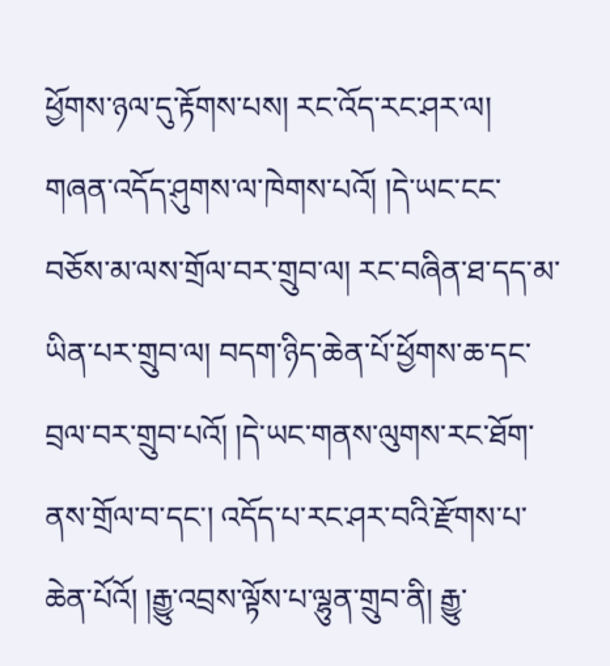ཕྱོགས་ཉལ་དུ་རྟོགས་པས། རང་འོད་རང་ཤར་ལ། གཞན་འདོད་ཤུགས་ལ་ཁེགས་པའོ། །དེ་ཡང་ངང་བཅོས་མ་ལས་གྲོལ་བར་གྲུབ་ལ། རང་བཞིན་ཐ་དད་མ་ཡིན་པར་གྲུབ་ལ། བདག་ཉིད་ཆེན་པོ་ཕྱོགས་ཆ་དང་བྲལ་བར་གྲུབ་པའོ། །དེ་ཡང་གནས་ལུགས་རང་ཐོག་ནས་གྲོལ་བ་དང་། འདོད་པ་རང་ཤར་བའི་རྫོགས་པ་ཆེན་པོའོ། །རྒྱུ་འབྲས་ལྟོས་པ་ལྷུན་གྲུབ་ནི། རྒྱུ་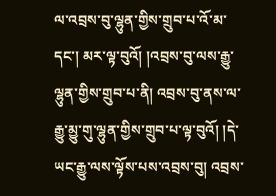ལ་འབྲས་བུ་ལྷུན་གྱིས་གྲུབ་པ་འོ་མ་དང་། མར་ལྟ་བུའོ། །འབྲས་བུ་ལས་རྒྱུ་ལྷུན་གྱིས་གྲུབ་པ་ནི། འབྲས་བུ་ནས་ལ་རྒྱུ་མྱུ་གུ་ལྷུན་གྱིས་གྲུབ་པ་ལྟ་བུའོ། །དེ་ཡང་རྒྱུ་ལས་ལྟོས་པས་འབྲས་བུ། འབྲས་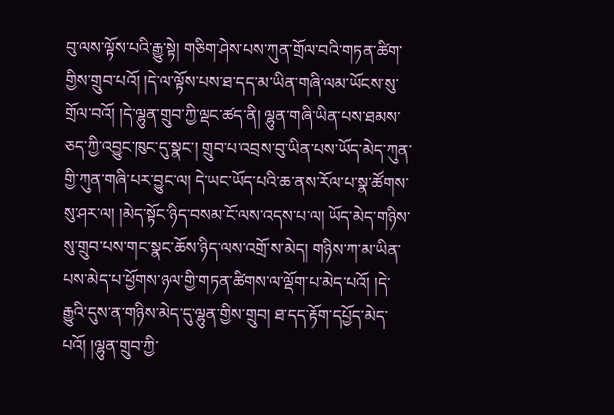བུ་ལས་ལྟོས་པའི་རྒྱུ་སྟེ། གཅིག་ཤེས་པས་ཀུན་གྲོལ་བའི་གཏན་ཚིག་གྱིས་གྲུབ་པའོ། །དེ་ལ་ལྟོས་པས་ཐ་དད་མ་ཡིན་གཞི་ལམ་ཡོངས་སུ་གྲོལ་བའོ། །དེ་ལྷུན་གྲུབ་ཀྱི་ལྡང་ཚད་ནི། ལྷུན་གཞི་ཡིན་པས་ཐམས་ཅད་ཀྱི་འབྱུང་ཁུང་དུ་སྣང་། གྲུབ་པ་འབྲས་བུ་ཡིན་པས་ཡོད་མེད་ཀུན་གྱི་ཀུན་གཞི་པར་བྱུང་ལ། དེ་ཡང་ཡོད་པའི་ཆ་ནས་རོལ་པ་སྣ་ཚོགས་སུ་ཤར་ལ། །མེད་སྟོང་ཉིད་བསམ་ངོ་ལས་འདས་པ་ལ། ཡོད་མེད་གཉིས་སུ་གྲུབ་པས་གང་སྣང་ཆོས་ཉིད་ལས་འགྲོ་ས་མེད། གཉིས་ཀ་མ་ཡིན་པས་མེད་པ་ཕྱོགས་ཉལ་གྱི་གཏན་ཚིགས་ལ་ལྡོག་པ་མེད་པའོ། །དེ་རྒྱུའི་དུས་ན་གཉིས་མེད་དུ་ལྷུན་གྱིས་གྲུབ། ཐ་དད་རྟོག་དཔྱོད་མེད་པའོ། །ལྷུན་གྲུབ་ཀྱི་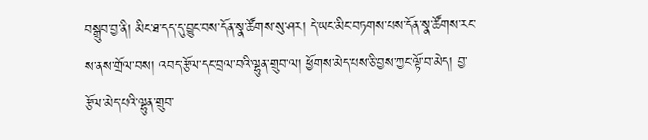བསྒྲུབ་བྱ་ནི། མིང་ཐ་དད་དུ་བྱུང་བས་དོན་སྣ་ཚོགས་སུ་ཤར། དེ་ཡང་མིང་བཏགས་པས་དོན་སྣ་ཚོགས་རང་ས་ནས་གྲོལ་བས། འབད་རྩོལ་དང་བྲལ་བའི་ལྷུན་གྲུབ་ལ། ཕྱོགས་མེད་པས་ཅི་བྱས་ཀྱང་ལྟོ་བ་མེད། བྱ་རྩོལ་མེད་པའི་ལྷུན་གྲུབ་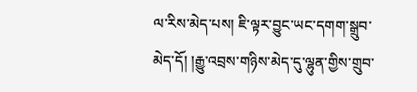ལ་རིས་མེད་པས། ཇི་ལྟར་བྱུང་ཡང་དགག་སྒྲུབ་མེད་དོ། །རྒྱུ་འབྲས་གཉིས་མེད་དུ་ལྷུན་གྱིས་གྲུབ་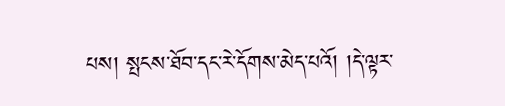པས། སྤངས་ཐོབ་དང་རེ་དོགས་མེད་པའོ། །དེ་ལྟར་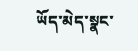ཡོད་མེད་སྣང་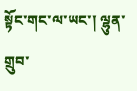སྟོང་གང་ལ་ཡང་། ལྷུན་གྲུབ་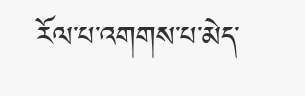རོལ་པ་འགགས་པ་མེད་